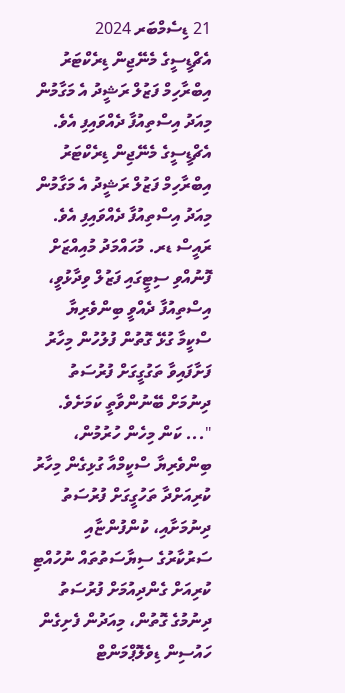21 ޑިސެމްބަރ 2024
އެޗްޑީސީގެ މެނޭޖިން ޑިރެކްޓަރު އިބްރާހިމް ފަޒުލް ރަޝީދު އެ މަގާމުން މިއަދު އިސްތިއުފާ ދެއްވައިފި އެވެ.
އެޗްޑީސީގެ މެނޭޖިން ޑިރެކްޓަރު އިބްރާހިމް ފަޒުލް ރަޝީދު އެ މަގާމުން މިއަދު އިސްތިއުފާ ދެއްވައިފި އެވެ.
ރައީސް ޑރ. މުހައްމަދު މުއިއްޒަށް ފޮނުއްވި ސިޓީގައި ފަޒުލް ވިދާޅުވީ، އިސްތިއުފާ ދެއްވީ ބިންވެރިޔާ ސްކީމާ ގުޅޭ ގޮތުން ފުލުހުން މިހާރު ފަށާފައިވާ ތަގުގީގަށް ފުރުސަތު ދިނުމަށް ބޭނުންވާތީ ކަމަށެވެ.
"... ކަން މިހެން ހުރުމުން، ބިންވެރިޔާ ސްކީމްއާ ގުޅިގެން މިހާރު ކުރިއަށްދާ ތަހުގީގަށް ފުރުސަތު ދިނުމަށާއި، ކުންފުންޏާއި ސަރުކާރުގެ ސިޔާސަތުތައް ނުހުއްޓި ކުރިއަށް ގެންދިއުމަށް ފުރުސަތު ދިނުމުގެ ގޮތުން، މިއަދުން ފެށިގެން ހައުސިން ޑިވެލޮޕްމަންޓް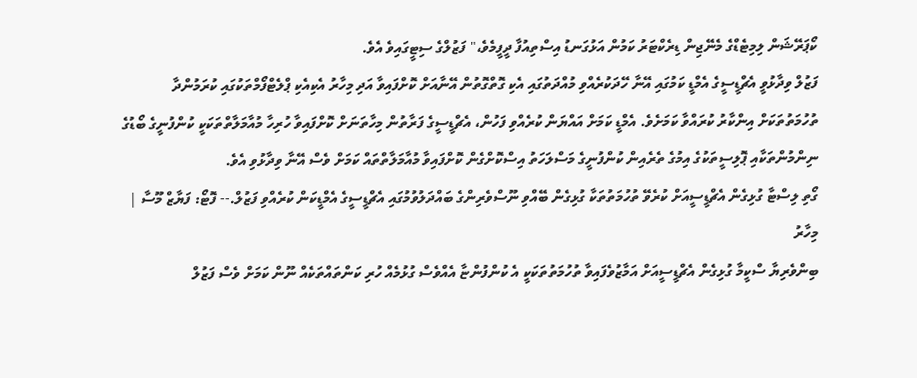ކޯޕަރޭޝަން ލިމިޓެޑްގެ މެނޭޖިން ޑިރެކްޓަރު ކަމުން އަޅުގަނޑު އިސްތިއުފާ ދީފީމެވެ،" ފަޒުލްގެ ސިޓީގައިވެ އެވެ.
ފަޒުލް ވިދާޅުވީ އެޗްޑީސީގެ އެމްޑީ ކަމުގައި އޭނާ ހޭދަކުރެއްވި މުއްދަތުގައި އެކި ގޮތްގޮތުން އޭނާއަށް ކޮށްފައިވާ އަދި މިހާރު އެކިއެކި ޕްލެޓްފޯމްތަކުގައި ކުރަމުންދާ ތުހުމަތުތަކަށް އިންކާރު ކުރައްވާ ކަމަށެވެ. އެމްޑީ ކަމަށް އައްޔަން ކުރެއްވި ފަހުން، އެޗްޑީސީގެ ފަރާތުން މިހާތަނަށް ކޮށްފައިވާ ހުރިހާ މުއާމަލާތްތަކަކީ ކުންފުނީގެ ބޯޑުގެ ނިންމުންތަކާއި ޕޮލިސީތަކުގެ އިމުގެ ތެރެއިން ކުންފުނީގެ މަސްލަހަތު އިސްކޮށްގެން ކޮށްފައިވާ މުއާމަލާތްތައް ކަމަށް ވެސް އޭނާ ވިދާޅުވި އެވެ.
ގޯތި ލިސްޓާ ގުޅިގެން އެޗްޑީސީއަށް ކުރެވޭ ތުހުމަތުތަކާ ގުޅިގެން ބޭއްވި ނޫސްވެރިންގެ ބައްދަލުވުމުގައި އެޗްޑީސީގެ އެމްޑީކަން ކުރެއްވި ފަޒުލް.-- ފޮޓޯ: ފަޔާޒް މޫސާ | މިހާރު
ބިންވެރިޔާ ސްކީމާ ގުޅިގެން އެޗްޑީސީއަށް އަމާޒުވެފައިވާ ތުހުމަތުތަކަކީ އެ ކުންފުންޏާ އެއްވެސް ގުޅުމެއް ހުރި ކަންތައްތަކެއް ނޫން ކަމަށް ވެސް ފަޒުލް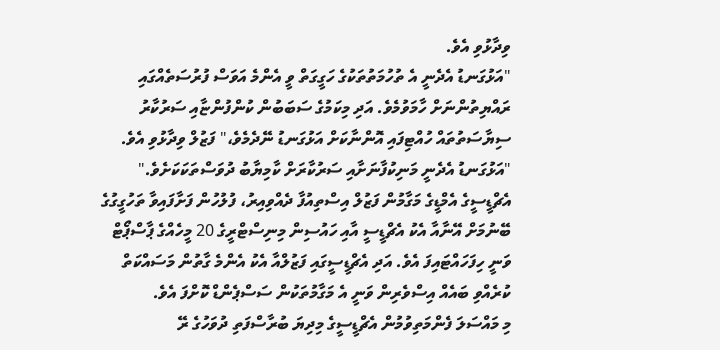ވިދާޅުވި އެވެ.
"އަޅުގަނޑު އެދެނީ އެ ތުހުމަތުތަކުގެ ހަގީގަތް ވީ އެންމެ އަވަސް ފުރުސަތެއްގައި ރައްޔިތުންނަށް ހާމަވުމެވެ. އަދި މިކަމުގެ ސަބަބުން ކުންފުންޏާއި ސަރުކާރު ސިޔާސަތުތައް ހުއްޓިފައި އޮންނާކަށް އަޅުގަނޑު ނޭދެމެވެ،" ފަޒުލް ވިދާޅުވި އެވެ.
"އަޅުގަނޑު އެދެނީ މަނިކުފާނަށާއި ސަރުކާރަށް ކާމިޔާބު ދުވަސްތަކަކަށެވެ."
އެޗްޑީސީގެ އެމްޑީގެ މަގާމުން ފަޒުލް އިސްތިއުފާ ދެއްވިއިރު، ފުލުހުން ފަށާފައިވާ ތަހުގީގުގެ ބޭނުމަށް އޭނާއާ އެކު އެޗްޑީސީ އާއި ހައުސިން މިނިސްޓްރީގެ 20 މީހެއްގެ ޕާސްޕޯޓް ވަނީ ހިފަހައްޓައިފަ އެވެ. އަދި އެޗްޑީސީގައި ފަޒުލްއާ އެކު އެންމެ ގާތުން މަސައްކަތް ކުރެއްވި ބައެއް އިސްވެރިން ވަނީ އެ މަގާމުތަކުން ސަސްޕެންޑް ކޮށްފަ އެވެ.
މި މައްސަލަ ފެންމަތިވުމުން އެޗްޑީސީގެ މިދިޔަ ބުރާސްފަތި ދުވަހުގެ ރޭ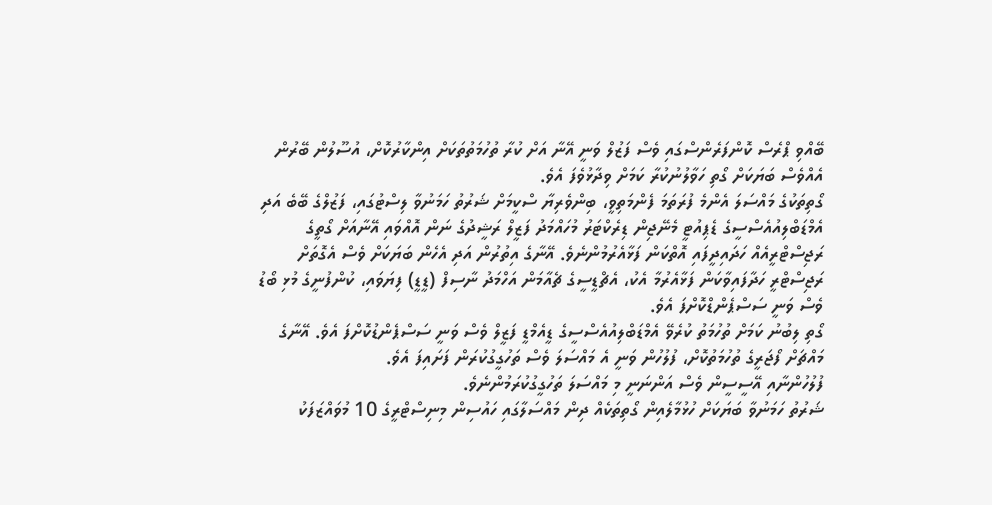ބޭއްވި ޕްރެސް ކޮންފަރެންސްގައި ވެސް ފަޒުލް ވަނީ އޭނާ އަށް ކުރާ ތުހުމަތުތަކަށް އިންކާރުކޮށް، އުސޫލުން ބޭރުން އެއްވެސް ބަޔަކަށް ގޯތި ހަވާލުނުކުރާ ކަމަށް ވިދާޅުވެފަ އެވެ.
ގޯތިތަކުގެ މައްސަލަ އެންމެ ފުރަތަމަ ފެންމަތިވީ، ބިންވެރިޔާ ސްކީމަށް ޝަރުތު ހަމަނުވާ ލިސްޓުގައި، ފަޒުލްގެ ބޭބެ އަދި އެމްޑަބްލިއުއެސްސީގެ ޑެޕިއުޓީ މެނޭޖިން ޑިރެކްޓަރު މުހައްމަދު ފަޒީލް ރަޝީދުގެ ނަން އޮއްވައި އޭނާއަށް ގޯތީގެ ރަޖިސްޓްރީއެއް ހަދައިދީފައި އޮތްކަން ފަޅާއެރުމުންނެވެ. އޭނާގެ އިތުރުން އަދި އެހެން ބަޔަކަށް ވެސް އެގޮތަށް ރަޖިސްޓްރީ ހަދާފައިވާކަން ފަޅާއެރުމާ އެކު، އެޗްޑީސީގެ ޗެއާމަން އަހްމަދު ނާސިފް (ޑީޑީ) ފިޔަވައި، ކުންފުނީގެ މުޅި ބޯޑު ވެސް ވަނީ ސަސްޕެންޑްކޮށްފަ އެވެ.
ގޯތި ލިބުނު ކަމަށް ތުހުމަތު ކުރެވޭ އެމްޑަބްލިއުއެސްސީގެ ޑީއެމްޑީ ފަޒީލް ވެސް ވަނީ ސަސްޕެންޑުކޮށްފަ އެވެ. އޭނާގެ މައްޗަށް ފޯޖަރީގެ ތުހުމަތުކޮށް، ފުލުހުން ވަނީ އެ މައްސަލަ ވެސް ތަހުގީގުކުރަން ފަށައިފަ އެވެ.
ފުލުހުންނާއި އޭސީސީން ވެސް އަންނަނީ މި މައްސަލަ ތަހުގީގުކުރަމުންނެވެ.
ޝަރުތު ހަމަނުވާ ބަޔަކަށް ހުޅުމާލެއިން ގޯތިތަކެއް ދިން މައްސަލާގައި ހައުސިން މިނިސްޓްރީގެ 10 މުވައްޒަފަކު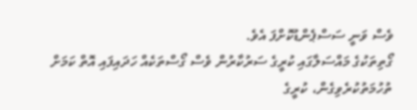ވެސް ވަނީ ސަސްޕެންޑުކޮށްފަ އެވެ.
ގޯތިތަކުގެ މައްސަލާގައި ކުރީގެ ސަރުކާރުން ވެސް ގޯސްތަކެއް ހަދައިފައި އޮތް ކަމަށް ތުހުމަތުކުރެވިގެން، ކުރީގެ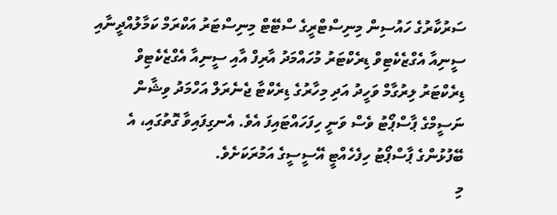ސަރުކާރުގެ ހައުސިން މިނިސްޓްރީގެ ސްޓޭޓް މިނިސްޓަރު އަކްރަމް ކަމާލުއްދީނާއި ސީނިއާ އެގްޒެކެޓިވް ޑިރެކްޓަރު މުހައްމަދު އާރިފް އާއި ސީނިއާ އެގްޒެކެޓިވް ޑިރެކްޓަރު ލިރުގާމް ވަހީދު އަދި މިހާރުގެ ޑިރެކްޓާ ޖެނެރަލް އަހްމަދު ވިޝާން ނަސީމްގެ ޕާސްޕޯޓު ވެސް ވަނީ ހިފަހައްޓައިފަ އެވެ. އެނގިފައިވާ ގޮތުގައި، އެ ބޭފުޅުންގެ ޕާސްޕޯޓު ހިފެހެއްޓީ އޭސީސީގެ އަމުރަކަށެވެ.
މި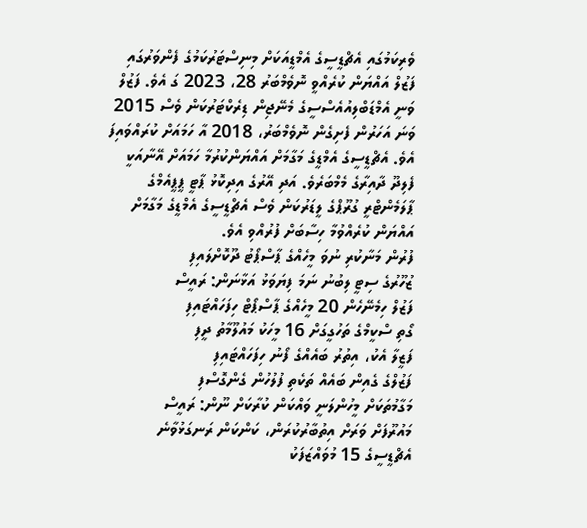ވެރިކަމުގައި އެޗްޑީސީގެ އެމްޑީއަކަށް މިނިސްޓަރުކަމުގެ ފެންވަރުގައި ފަޒުލް އައްޔަން ކުރެއްވީ ނޮވެމްބަރު 28، 2023 ގަ އެވެ. ފަޒުލް ވަނީ އެމްޑަބްލިއުއެސްސީގެ މެނޭޖިން ޑިރެކްޓަރުކަން ވެސް 2015 ވަނަ އަހަރުން ފެށިގެން ނޮވެމްބަރު، 2018 އާ ހަމައަށް ކުރައްވައިފަ އެވެ. އެޗްޑީސީގެ އެމްޑީގެ މަގާމަށް އައްޔަންކުރުމާ ހަމައަށް އޭނާއަކީ ފެލިދޫ ދާއިރާގެ މެމްބަރެވެ. އަދި އޭރުގެ އިދިކޮޅު ޕާޓީ ޕީޕީއެމްގެ ޕާލަމެންޓްރީ ގުރޫޕްގެ ލީޑަރުކަން ވެސް އެޗްޑީސީގެ އެމްޑީގެ މަގާމަށް އައްޔަން ކުރެއްވުމާ ހިސާބަށް ފުރުއްވި އެވެ.
ފުރުން މަނާކުރި ނުވަ މީހެއްގެ ޕާސްޕޯޓު ދޫކޮށްލައިފި
ޒުހޫރުގެ ސިޓީ ލިބުނު ނަމަ ފިޔަވަޅު އަޅާނަން: ރައީސް
ފަޒުލް ހިމެނޭހެން 20 މީހެއްގެ ޕާސްޕޯޓް ހިފަހައްޓައިފި
ގޯތި ސްކީމްގެ ތަހުގީގަށް 16 މީހަކު މައުލޫމާތު ދީފި
ފަޒީލާ އެކު، އިތުރު ބައެއްގެ ފޯނު ހިފަހައްޓައިފި
ފަޒުލްގެ ގެއިން ބައެއް ތަކެތި ފުލުހުން ގެންގޮސްފި
މަގާމުތަކަށް މީހުންލަނީ ވައްކަން ކުރާކަށް ނޫން: ރައީސް
މައުރޫފަށް ވަރަށް އިތުބާރުކުރަން، ކަންކަން ރަނގަޅުވާނެ
އެޗްޑީސީގެ 15 މުވައްޒަފަކު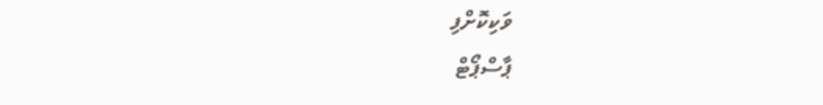ވަކިކޮށްފި
ޕާސްޕޯޓް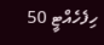ހިފެހެއްޓީ 50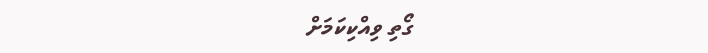ގޯތި ވިއްކިކަމަށް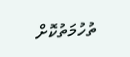ތުހުމަތުކޮށް